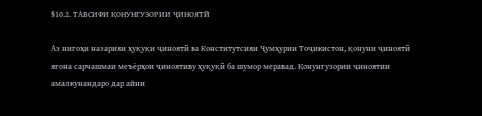§10.2. ТАВСИФИ ҚОНУНГУЗОРИИ ҶИНОЯТӢ

Аз нигоҳи назарияи ҳуқуқи ҷиноятӣ ва Конститутсияи Ҷумҳурии Тоҷикистон, қонуни ҷиноятӣ ягона сарчашмаи меъёрҳои ҷиноятиву ҳуқуқӣ ба шумор меравад. Қонунгузории ҷиноятии амалкунандаро дар айни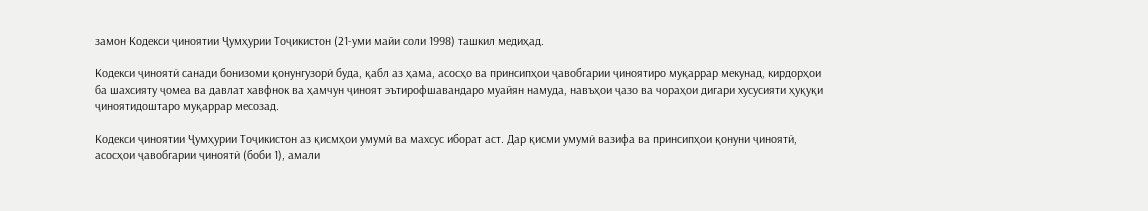замон Кодекси ҷиноятии Ҷумҳурии Тоҷикистон (21-уми майи соли 1998) ташкил медиҳад.

Кодекси ҷиноятӣ санади бонизоми қонунгузорӣ буда, қабл аз ҳама, асосҳо ва принсипҳои ҷавобгарии ҷиноятиро муқаррар мекунад, кирдорҳои ба шахсияту ҷомеа ва давлат хавфнок ва ҳамчун ҷиноят эътирофшавандаро муайян намуда, навъҳои ҷазо ва чораҳои дигари хусусияти ҳуқуқи ҷиноятидоштаро муқаррар месозад.

Кодекси ҷиноятии Ҷумҳурии Тоҷикистон аз қисмҳои умумӣ ва махсус иборат аст. Дар қисми умумӣ вазифа ва принсипҳои қонуни ҷиноятӣ, асосҳои ҷавобгарии ҷиноятӣ (боби 1), амали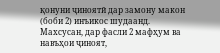қонуни ҷиноятӣ дар замону макон (боби 2) инъикос шудаанд. Махсусан, дар фасли 2 мафҳум ва навъҳои ҷиноят,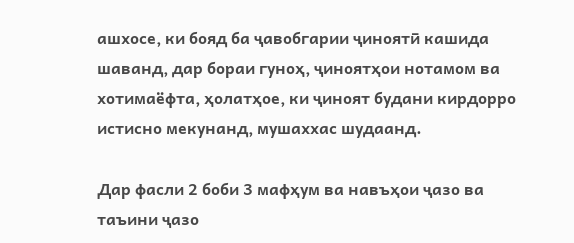ашхосе, ки бояд ба ҷавобгарии ҷиноятӣ кашида шаванд, дар бораи гуноҳ, ҷиноятҳои нотамом ва хотимаёфта, ҳолатҳое, ки ҷиноят будани кирдорро истисно мекунанд, мушаххас шудаанд.

Дар фасли 2 боби 3 мафҳум ва навъҳои ҷазо ва таъини ҷазо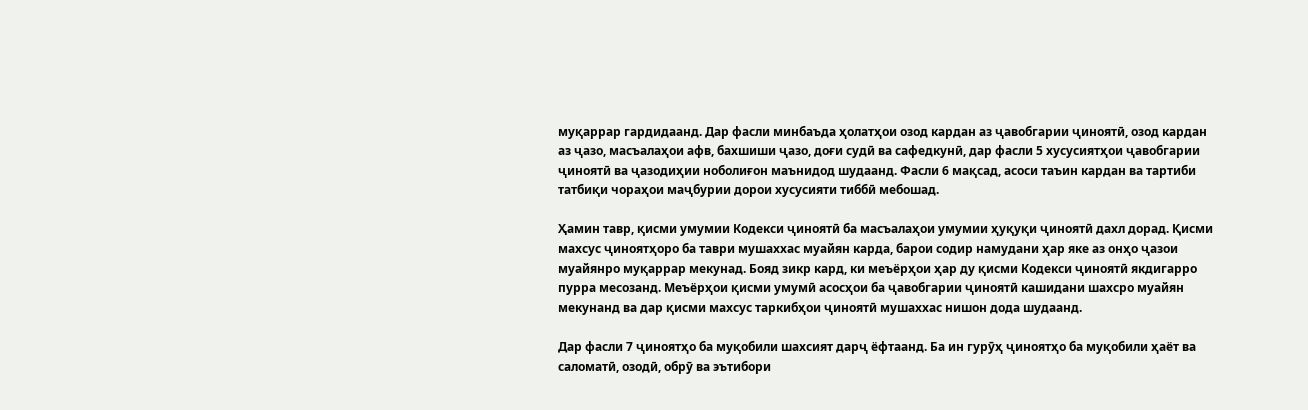муқаррар гардидаанд. Дар фасли минбаъда ҳолатҳои озод кардан аз ҷавобгарии ҷиноятӣ, озод кардан аз ҷазо, масъалаҳои афв, бахшиши ҷазо, доғи судӣ ва сафедкунӣ, дар фасли 5 хусусиятҳои ҷавобгарии ҷиноятӣ ва ҷазодиҳии ноболиғон маънидод шудаанд. Фасли 6 мақсад, асоси таъин кардан ва тартиби татбиқи чораҳои маҷбурии дорои хусусияти тиббӣ мебошад.

Ҳамин тавр, қисми умумии Кодекси ҷиноятӣ ба масъалаҳои умумии ҳуқуқи ҷиноятӣ дахл дорад. Қисми махсус ҷиноятҳоро ба таври мушаххас муайян карда, барои содир намудани ҳар яке аз онҳо ҷазои муайянро муқаррар мекунад. Бояд зикр кард, ки меъёрҳои ҳар ду қисми Кодекси ҷиноятӣ якдигарро пурра месозанд. Меъёрҳои қисми умумӣ асосҳои ба ҷавобгарии ҷиноятӣ кашидани шахсро муайян мекунанд ва дар қисми махсус таркибҳои ҷиноятӣ мушаххас нишон дода шудаанд.

Дар фасли 7 ҷиноятҳо ба муқобили шахсият дарҷ ёфтаанд. Ба ин гурӯҳ ҷиноятҳо ба муқобили ҳаёт ва саломатӣ, озодӣ, обрӯ ва эътибори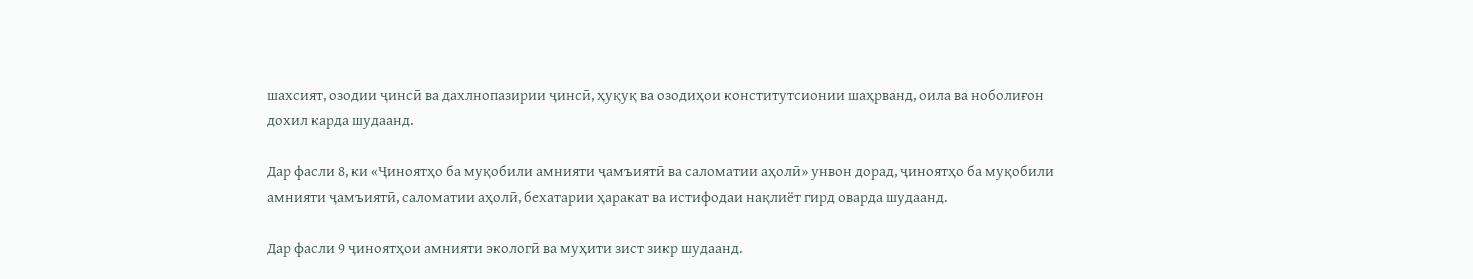шахсият, озодии ҷинсӣ ва дахлнопазирии ҷинсӣ, ҳуқуқ ва озодиҳои конститутсионии шаҳрванд, оила ва ноболиғон дохил карда шудаанд.

Дар фасли 8, ки «Ҷиноятҳо ба муқобили амнияти ҷамъиятӣ ва саломатии аҳолӣ» унвон дорад, ҷиноятҳо ба муқобили амнияти ҷамъиятӣ, саломатии аҳолӣ, бехатарии ҳаракат ва истифодаи нақлиёт гирд оварда шудаанд.

Дар фасли 9 ҷиноятҳои амнияти экологӣ ва муҳити зист зикр шудаанд.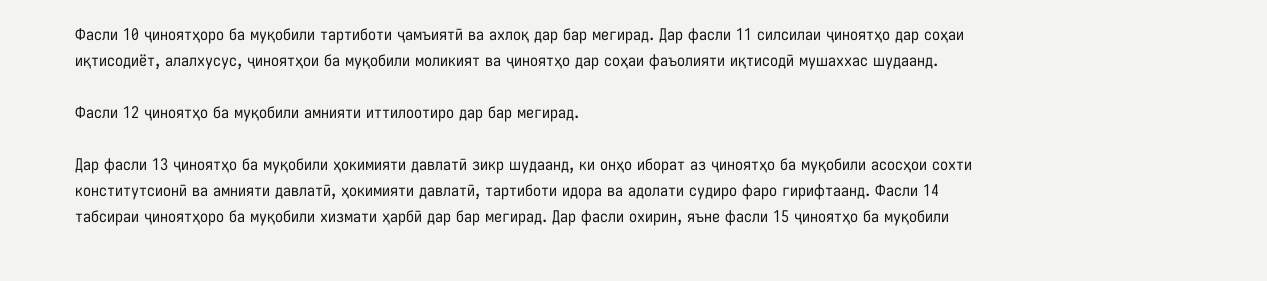Фасли 10 ҷиноятҳоро ба муқобили тартиботи ҷамъиятӣ ва ахлоқ дар бар мегирад. Дар фасли 11 силсилаи ҷиноятҳо дар соҳаи иқтисодиёт, алалхусус, ҷиноятҳои ба муқобили моликият ва ҷиноятҳо дар соҳаи фаъолияти иқтисодӣ мушаххас шудаанд.

Фасли 12 ҷиноятҳо ба муқобили амнияти иттилоотиро дар бар мегирад.

Дар фасли 13 ҷиноятҳо ба муқобили ҳокимияти давлатӣ зикр шудаанд, ки онҳо иборат аз ҷиноятҳо ба муқобили асосҳои сохти конститутсионӣ ва амнияти давлатӣ, ҳокимияти давлатӣ, тартиботи идора ва адолати судиро фаро гирифтаанд. Фасли 14 табсираи ҷиноятҳоро ба муқобили хизмати ҳарбӣ дар бар мегирад. Дар фасли охирин, яъне фасли 15 ҷиноятҳо ба муқобили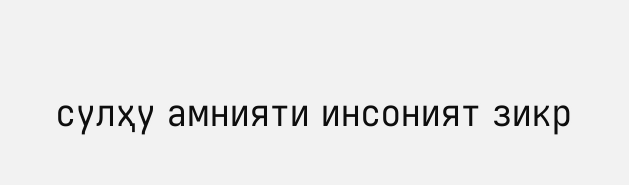сулҳу амнияти инсоният зикр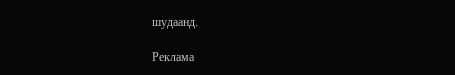шудаанд.

Реклама